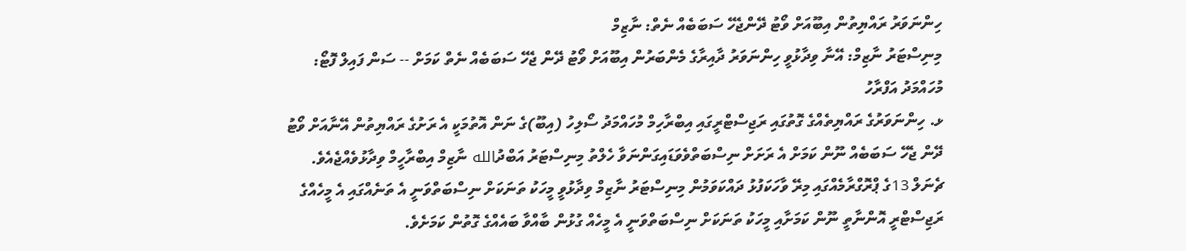ހިންނަވަރު ރައްޔިތުން އިބޫއަށް ވޯޓު ދޭންޖެހޭ ސަބަބެއް ނެތް: ނާޒިމް
މިނިސްޓަރު ނާޒިމް: އޭނާ ވިދާޅުވީ ހިންނަވަރު ދާއިރާގެ މެންބަރުން އިބޫއަށް ވޯޓު ދޭން ޖެހޭ ސަބަބެއް ނެތް ކަމަށް -- ސަން ފައިލް ފޮޓޯ: މުހައްމަދު އަފްރާހު
ޅ. ހިންނަވަރުގެ ރައްޔިތެއްގެ ގޮތުގައި ރަޖިސްޓްރީގައި އިބްރާހިމް މުހައްމަދު ސޯލިހު (އިބޫ)ގެ ނަން އޮތުމަކީ އެ ރަށުގެ ރައްޔިތުން އޭނާއަށް ވޯޓު ދޭން ޖެހޭ ސަބަބެއް ނޫން ކަމަށް އެ ރަށަށް ނިސްބަތްވެވަޑައިގަންނަވާ ހެލްތު މިނިސްޓަރު އަބްދުالله ނާޒިމް އިބްރާހީމް ވިދާޅުވެއްޖެއެވެ.
ޗެނަލް 13ގެ ޕްރޮގްރާމެއްގައި މިރޭ ވާހަކަފުޅު ދައްކަވަމުން މިނިސްޓަރު ނާޒިމް ވިދާޅުވީ މީހަކު ތަނަކަށް ނިސްބަތްވަނީ އެ ތަނެއްގައި އެ މީހެއްގެ ރަޖިސްޓްރީ އޮންނާތީ ނޫން ކަމަށާއި މީހަކު ތަނަކަށް ނިސްބަތްވަނީ އެ މީހެއް ގުޅުން ބާއްވާ ބައެއްގެ ގޮތުން ކަމަށެވެ.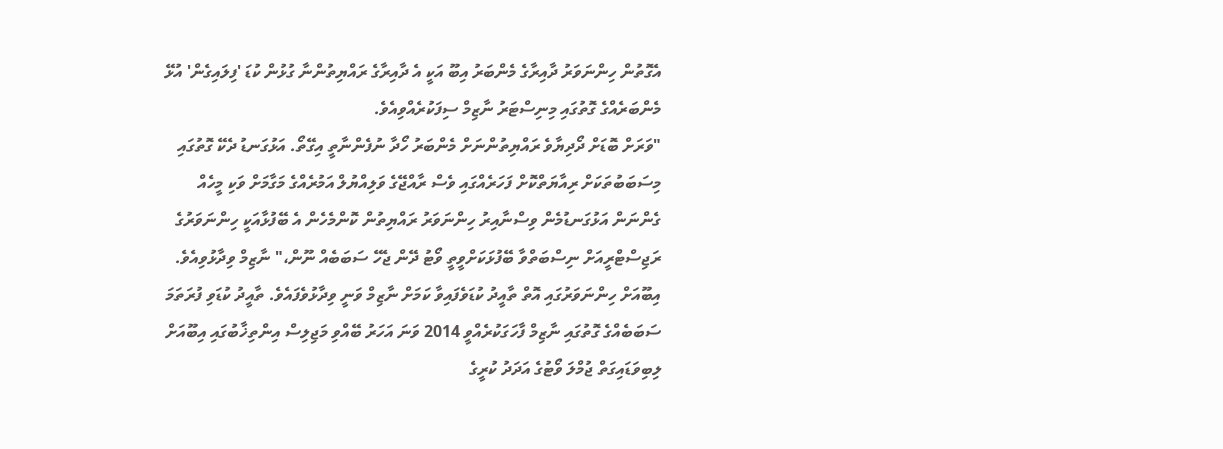އެގޮތުން ހިންނަވަރު ދާއިރާގެ މެންބަރު އިބޫ އަކީ އެ ދާއިރާގެ ރައްޔިތުންނާ ގުޅުން ކުޑަ 'ފިލައިގެން' އުޅޭ މެންބަރެއްގެ ގޮތުގައި މިނިސްޓަރު ނާޒިމް ސިފަކުރެއްވިއެވެ.
"ވަރަށް ބޮޑަށް ދޯދިޔާވެ ރައްޔިތުންނަށް މެންބަރު ހޯދާ ނުފެންނާތީ އިގޭތޯ. އަޅުގަނޑު ދެކޭ ގޮތުގައި މިސަބަބުތަކަށް ރިއާޔަތްކޮށް ފަހަރެއްގައި ވެސް ރާއްޖޭގެ ވަލިއްޔުލް އަމުރެއްގެ މަގާމަށް ވަކި މީހެއް ގެންނަން އަޅުގަނޑުމެން ވިސްނާއިރު ހިންނަވަރު ރައްޔިތުން ކޮންމެހެން އެ ބޭފުޅާއަކީ ހިންނަވަރުގެ ރަޖިސްޓްރީއަށް ނިސްބަތްވާ ބޭފުޅަކަށްވީތީ ވޯޓު ދޭން ޖެހޭ ސަބަބެއް ނޫން،" ނާޒިމް ވިދާޅުވިއެވެ.
އިބޫއަށް ހިންނަވަރުގައި އޮތް ތާއީދު ކުޑަވެފައިވާ ކަމަށް ނާޒިމް ވަނީ ވިދާޅުވެފައެވެ. ތާއީދު ކުޑަވި ފުރަތަމަ ސަބަބެއްގެ ގޮތުގައި ނާޒިމް ފާހަގަކުރެއްވީ 2014 ވަނަ އަހަރު ބޭއްވި މަޖިލިސް އިންތިޚާބުގައި އިބޫއަށް ލިބިވަޑައިގަތް ޖުމްލަ ވޯޓުގެ އަދަދު ކުރީގެ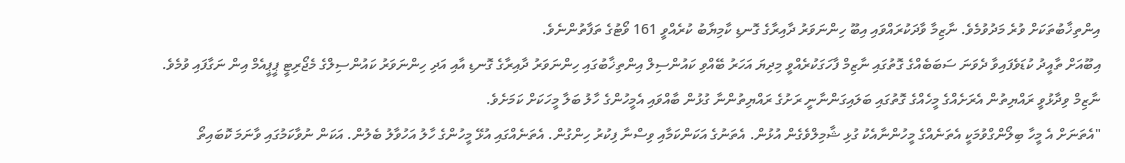އިންތިޚާބުތަކަށް ވުރެ މަދުވުމެވެ. ނާޒިމާ ވާދަކުރައްވައި އިބޫ ހިންނަވަރު ދާއިރާގެ ގޮނޑި ކާމިޔާބު ކުރެއްވީ 161 ވޯޓުގެ ތަފާތުންނެވެ.
އިބޫއަށް ތާއީދު ކުޑަވެފައިވާ ދެވަނަ ސަބަބެއްގެ ގޮތުގައި ނާޒިމް ފާހަގަކުރެއްވީ މިދިޔަ އަހަރު ބޭއްވި ކައުންސިލް އިންތިޚާބުގައި ހިންނަވަރު ދާއިރާގެ ގޮނޑި އާއި އަދި ހިންނަވަރު ކައުންސިލްގެ މެޖޯރިޓީ ޕީޕީއެމް އިން ނަގާފައި ވުމެވެ.
ނާޒިމް ވިދާޅުވީ ރައްޔިތުން އެރަށެއްގެ މީހެއްގެ ގޮތުގައި ބަލައިގަންނާނީ ރަށުގެ ރައްޔިތުންނާ ގުޅުން ބާއްވައި އެމީހުންގެ ހާލު ބަލާ މީހަކަށް ކަމަށެވެ.
"އެތަނަށް އެ މީހާ ބިލޯންގްވުމަކީ އެތަނެއްގެ މީހުންނާއެކު ގުޅި ޝާމިލްވެގެން އުޅުން. އެތަނުގެ އަކަންކަމާއި ވިސްނާ ފިކުރު ހިންގުން. އެތަނެއްގައި އުޅޭ މީހުންގެ ހާލު އަހުވާލު ބެލުން. އަކަން ނުވާކަމުގައި ވާނަމަ ކޮބައިތޯ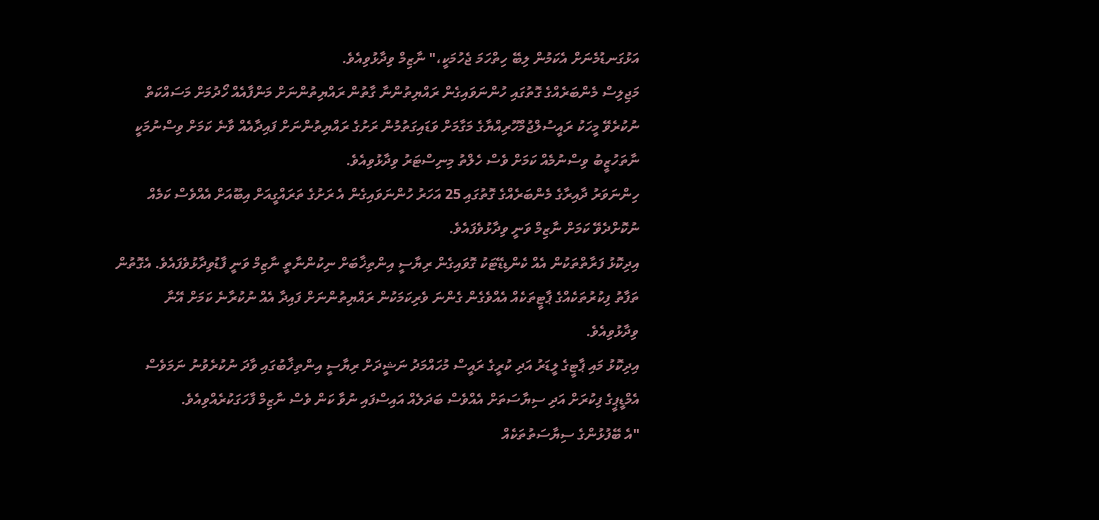އަޅުގަނޑުމެނަށް އެކަމުން ލިބޭ ހިތްހަމަ ޖެހުމަކީ،" ނާޒިމް ވިދާޅުވިއެވެ.
މަޖިލިސް މެންބަރެއްގެ ގޮތުގައި ހުންނަވައިގެން ރައްޔިތުންނާ ގާތުން ރައްޔިތުންނަށް މަންފާއެއް ހޯދުމަށް މަސައްކަތް ނުކުރެވޭ މީހަކު ރައީސުލްޖުމްހޫރިއްޔާގެ މަގާމަށް ވަޑައިގަތުމުން ރަށުގެ ރައްޔިތުންނަށް ފައިދާއެއް ވާނެ ކަމަށް ވިސްނުމަކީ ނާތަހުޒީބު ވިސްނުމެއް ކަމަށް ވެސް ހެލްތު މިނިސްޓަރު ވިދާޅުވިއެވެ.
ހިންނަވަރު ދާއިރާގެ މެންބަރެއްގެ ގޮތުގައި 25 އަހަރު ހުންނަވައިގެން އެ ރަށުގެ ތަރައްގީއަށް އިބޫއަށް އެއްވެސް ކަމެއް ނުކޮށްދެވޭ ކަމަށް ނާޒިމް ވަނީ ވިދާޅުވެފައެވެ.
އިދިކޮޅު ފަރާތްތަކުން އެއް ކެންޑިޑޭޓަކު ގޮވައިގެން ރިޔާސީ އިންތިޚާބަށް ނިކުންނާތީ ނާޒިމް ވަނީ ފާޑުވިދާޅުވެފައެވެ. އެގޮތުން ތަފާތު ފިކުރުތަކެއްގެ ޕާޓީތަކެއް އެއްވެގެން ގެންނަ ވެރިކަމަކުން ރައްޔިތުންނަށް ފައިދާ އެއް ނުކުރާނެ ކަމަށް އޭނާ ވިދާޅުވިއެވެ.
އިދިކޮޅު މައި ޕާޓީގެ ލީޑަރު އަދި ކުރީގެ ރައީސް މުހައްމަދު ނަޝީދަށް ރިޔާސީ އިންތިޚާބުގައި ވާދަ ނުކުރެވުނު ނަމަވެސް އެމްޑީޕީގެ ފިކުރަށް އަދި ސިޔާސަތަށް އެއްވެސް ބަދަލެއް އައިސްފައި ނުވާ ކަން ވެސް ނާޒިމް ފާހަގަކުރެއްވިއެވެ.
"އެ ބޭފުޅުންގެ ސިޔާސަތުތަކެއް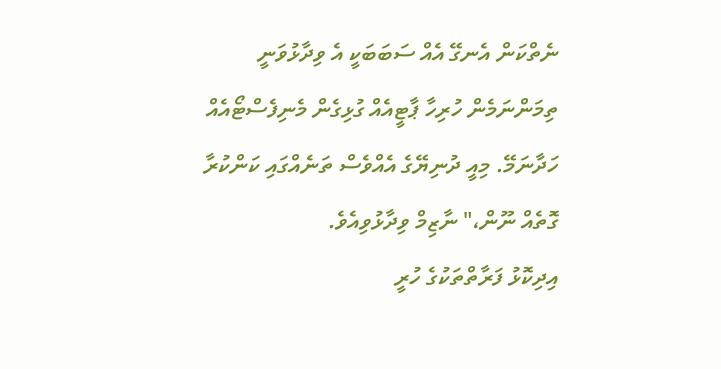ނެތްކަން އެނގޭ އެއް ސަބަބަކީ އެ ވިދާޅުވަނީ ތިމަންނަމެން ހުރިހާ ޕާޓީއެއް ގުޅިގެން މެނިފެސްޓޯއެއް ހަދާނަމޭ. މިއީ ދުނިޔޭގެ އެއްވެސް ތަނެއްގައި ކަންކުރާ ގޮތެއް ނޫން،" ނާޒިމް ވިދާޅުވިއެވެ.
އިދިކޮޅު ފަރާތްތަކުގެ ހުރީ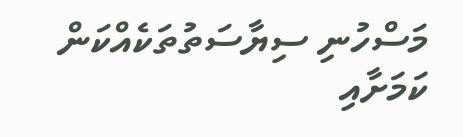މަސްހުނި ސިޔާސަތުތަކެއްކަން ކަމަށާއި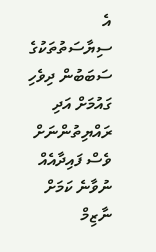އެ ސިޔާސަތުތަކުގެ ސަބަބުން ދިވެހި ގައުމަށް އަދި ރައްޔިތުންނަށް ވެސް ފައިދާއެއް ނުވާނެ ކަމަށް ނާޒިމް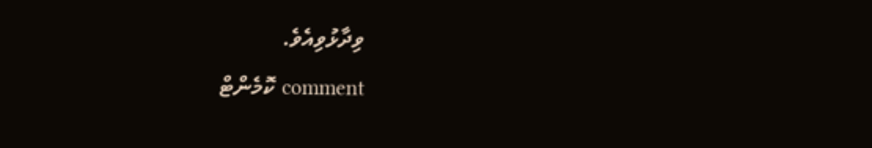ވިދާޅުވިއެވެ.
comment ކޮމެންޓް